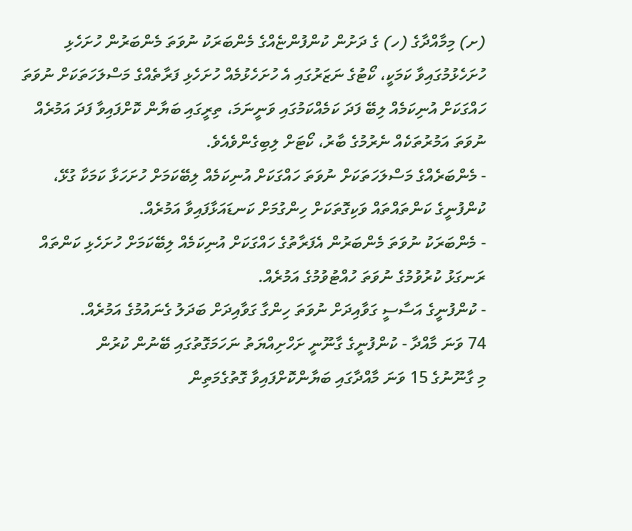(ށ) މިމާއްދާގެ (ހ) ގެ ދަށުން ކުންފުންޏެއްގެ މެންބަރަކު ނުވަތަ މެންބަރުން ހުށަހެޅި ހުށަހެޅުމުގައިވާ ކަމަކީ، ކޯޓުގެ ނަޒަރުގައި އެ ހުށަހެޅުމެއް ހުށަހެޅި ފަރާތެއްގެ މަސްލަހަތަކަށް ނުވަތަ ހައްގަކަށް އުނިކަމެއް ލިބޭ ފަދަ ކަމެއްކަމުގައި ވަނީނަމަ، ތިރީގައި ބަޔާން ކޮށްފައިވާ ފަދަ އަމުރެއް ނުވަތަ އަމުރުތަކެއް ނެރުމުގެ ބާރު، ކޯޓަށް ލިބިގެންވެއެވެ.
- މެންބަރެއްގެ މަސްލަހަތަކަށް ނުވަތަ ހައްގަކަށް އުނިކަމެއް ލިބޭކަމަށް ހުށަހަޅާ ކަމަކާ ގުޅޭ، ކުންފުނީގެ ކަންތައްތައް ވަކިގޮތަކަށް ހިންގުމަށް ކަނޑައަޅާފައިވާ އަމުރެއް.
- މެންބަރަކު ނުވަތަ މެންބަރުން އެފަރާތުގެ ހައްގަކަށް އުނިކަމެއް ލިބޭކަމަށް ހުށަހެޅި ކަންތައް ރަނގަޅު ކުރުވުމުގެ ނުވަތަ ހުއްޓުވުމުގެ އަމުރެއް.
- ކުންފުނީގެ އަސާސީ ގަވާއިދަށް ނުވަތަ ހިންގާ ގަވާއިދަށް ބަދަލު ގެނައުމުގެ އަމުރެއް.
74 ވަނަ މާއްދާ - ކުންފުނީގެ ގާނޫނީ ށަހްށިއްޔަތު ނަހަމަގޮތުގައި ބޭނުން ކުރުން
މި ގާނޫނުގެ 15 ވަނަ މާއްދާގައި ބަޔާންކޮށްފައިވާ ގޮތުގެމަތިން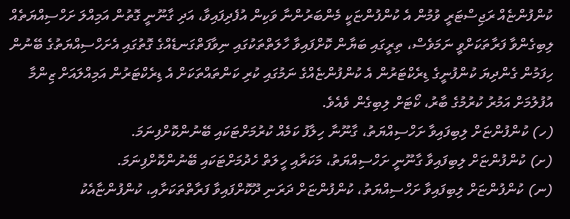ކުންފުންޏެއް ރަޖިސްޓަރީ ވުމުން އެ ކުންފުންޏަކީ މެންބަރުންނާ ވަކިން އުފެދިފައިވާ، އަދި ގާނޫނީ ގޮތުން އަމިއްލަ ށަހްސިއްޔަތެއް ލިބިގެންވާ ފަރާތަކަށްވީ ނަމަވެސް، ތިރީގައި ބަޔާން ކޮށްފައިވާ ހާލަތްތަކުގައި ނިވާފަތްގަނޑެއްގެ ގޮތުގައި އެށަހްސިއްޔަތުގެ ބޭނުން ހިފަމުން ގެންދިޔަ ކުންފުނީގެ ޑިރެކްޓަރުން އެ ކުންފުންޏެއްގެ ނަމުގައި ކުރި ކަންތައްތަކަށް އެ ޑިރެކްޓަރުން އަމިއްލައަށް ޒިންމާ އުފުލުމަށް އަމުރު ކުރުމުގެ ބާރު، ކޯޓަށް ލިބިގެން ވެއެވެ.
(ހ) ކުންފުންޏަށް ލިބިފައިވާ ށަހްސިއްޔަތު، ގާނޫނާ ހިލާފު ކަމެއް ކުރުމަށްޓަކައި ބޭނުންކޮށްފިނަމަ.
(ށ) ކުންފުންޏަށް ލިބިފައިވާ ގާނޫނީ ށަހްސިއްޔަތު، މަކަރާއި ހީލަތް ހެދުމަށްޓަކައި ބޭނުންކޮށްފިނަމަ.
(ނ) ކުންފުންޏަށް ލިބިފައިވާ ށަހްސިއްޔަތު، ކުންފުންޏަށް ދަރަނި ދޫކޮށްފައިވާ ފަރާތްތަކަށާއި، ކުންފުންޏާއެކު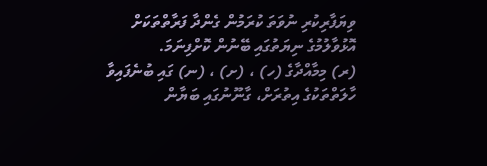ވިޔަފާރިކުރި ނުވަތަ ކުރަމުން ގެންދާ ފަރާތްތަކަށް އޮޅުވާލުމުގެ ނިޔަތުގައި ބޭނުން ކޮށްފިނަމަ.
(ރ) މިމާއްދާގެ (ހ) ، (ށ) ، (ނ) ގައި ބުނެފައިވާ ހާލަތްތަކުގެ އިތުރަށް، ގާނޫނުގައި ބަޔާން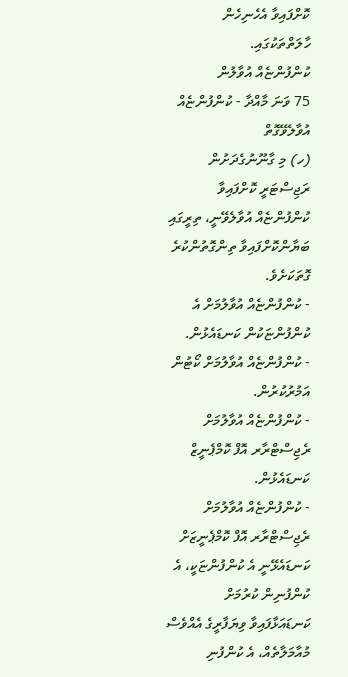ކޮށްފައިވާ އެހެނިހެން ހާލަތްތަކުގައި.
ކުންފުންޏެއް އުވާލުން
75 ވަނަ މާއްދާ - ކުންފުންޏެއް އުވާލެވޭގޮތް
(ހ) މި ގާނޫނުގެދަށުން ރަޖިސްޓަރީ ކޮށްފައިވާ ކުންފުންޏެއް އުވާލެވޭނީ، ތިރީގައި ބަޔާންކޮށްފައިވާ ތިންގޮތުންކުރެ ގޮތަކަށެވެ.
- ކުންފުންޏެއް އުވާލުމަށް އެ ކުންފުންޏަކުން ކަނޑައެޅުން.
- ކުންފުންޏެއް އުވާލުމަށް ކޯޓުން އަމުރުކުރުން.
- ކުންފުންޏެއް އުވާލުމަށް ރެޖިސްޓްރާރ އޮފް ކޮމްޕެނީޒް ކަނޑައެޅުން.
- ކުންފުންޏެއް އުވާލުމަށް ރެޖިސްޓްރާރ އޮފް ކޮމްޕެނީޒަށް ކަނޑައެޅޭނީ އެ ކުންފުންޏަކީ، އެ ކުންފުނިން ކުރުމަށް ކަނޑައަޅާފައިވާ ވިޔަފާރީގެ އެއްވެސް މުއާމަލާތެއް، އެ ކުންފުނި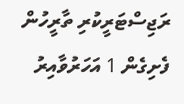ރަޖިސްޓަރީކުރި ތާރީހުން ފެށިގެން 1 އަހަރުވާއިރު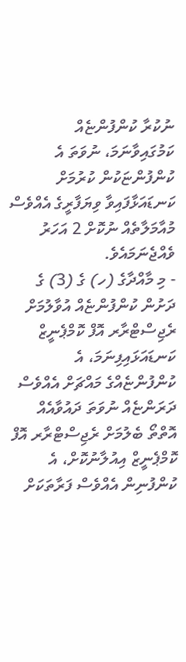ނުކުރާ ކުންފުންޏެއް ކަމުގައިވާނަމަ، ނުވަތަ އެ ކުންފުންޏަކުން ކުރުމަށް ކަނޑައަޅާފައިވާ ވިޔަފާރީގެ އެއްވެސް މުއާމަލާތެއް ނުކޮށް 2 އަހަރު ވެއްޖެނަމައެވެ.
- މި މާއްދާގެ (ހ) ގެ (3) ގެ ދަށުން ކުންފުންޏެއް އުވާލުމަށް ރެޖިސްޓްރާރ އޮފް ކޮމްޕެނީޒް ކަނޑައަޅައިފިނަމަ، އެ ކުންފުންޏެއްގެ މައްޗަށް އެއްވެސް ދަރަންޏެއް ނުވަތަ ދައުވާއެއް އޮތްތޯ ބެލުމަށް ރެޖިސްޓްރާރ އޮފް ކޮމްޕެނީޒް އިއުލާނުކޮށް، އެ ކުންފުނިން އެއްވެސް ފަރާތަކަށް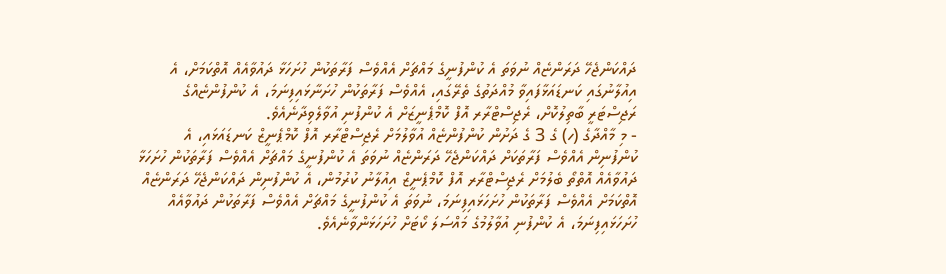ދައްކަންޖެހޭ ދަރަންޏެއް ނުވަތަ އެ ކުންފުނީގެ މައްޗަށް އެއްވެސް ފަރާތަކުން ހުށަހަޅާ ދައުވާއެއް އޮތްކަމަށް، އެ އިއުލާނުގައި ކަނޑައަޅާފައިވާ މުއްދަތުގެ ތެރޭގައި، އެއްވެސް ފަރާތަކުން ހުށަނާޅައިފިނަމަ، އެ ކުންފުންޏެއްގެ ރަޖިސްޓަރީ ބާތިލުކޮށް، ރެޖިސްޓްރާރ އޮފް ކޮމްޕެނީޒަށް އެ ކުންފުނި އުވާލެވިދާނެއެވެ.
- މި މާއްދާގެ (ހ) ގެ 3 ގެ ދަށުން ކުންފުންޏެއް އުވާލުމަށް ރެޖިސްޓްރާރ އޮފް ކޮމްޕެނީޒް ކަނޑައަޅައި، އެ ކުންފުނިން އެއްވެސް ފަރާތަކަށް ދައްކަންޖެހޭ ދަރަންޏެއް ނުވަތަ އެ ކުންފުނީގެ މައްޗަށް އެއްވެސް ފަރާތަކުން ހުށަހަޅާ ދައުވާއެއް އޮތްތޯ ބެލުމަށް ރެޖިސްޓްރާރ އޮފް ކޮމްޕެނީޒް އިއުލާނު ކުރުމުން، އެ ކުންފުނިން ދައްކަންޖެހޭ ދަރަންޏެއް އޮތްކަމަށް އެއްވެސް ފަރާތަކުން ހުށަހަޅައިފިނަމަ، ނުވަތަ އެ ކުންފުނީގެ މައްޗަށް އެއްވެސް ފަރާތަކުން ދައުވާއެއް ހުށަހަޅައިފިނަމަ، އެ ކުންފުނި އުވާލުމުގެ މައްސަލަ ކޯޓަށް ހުށަހަޅަންވާނެއެވެ.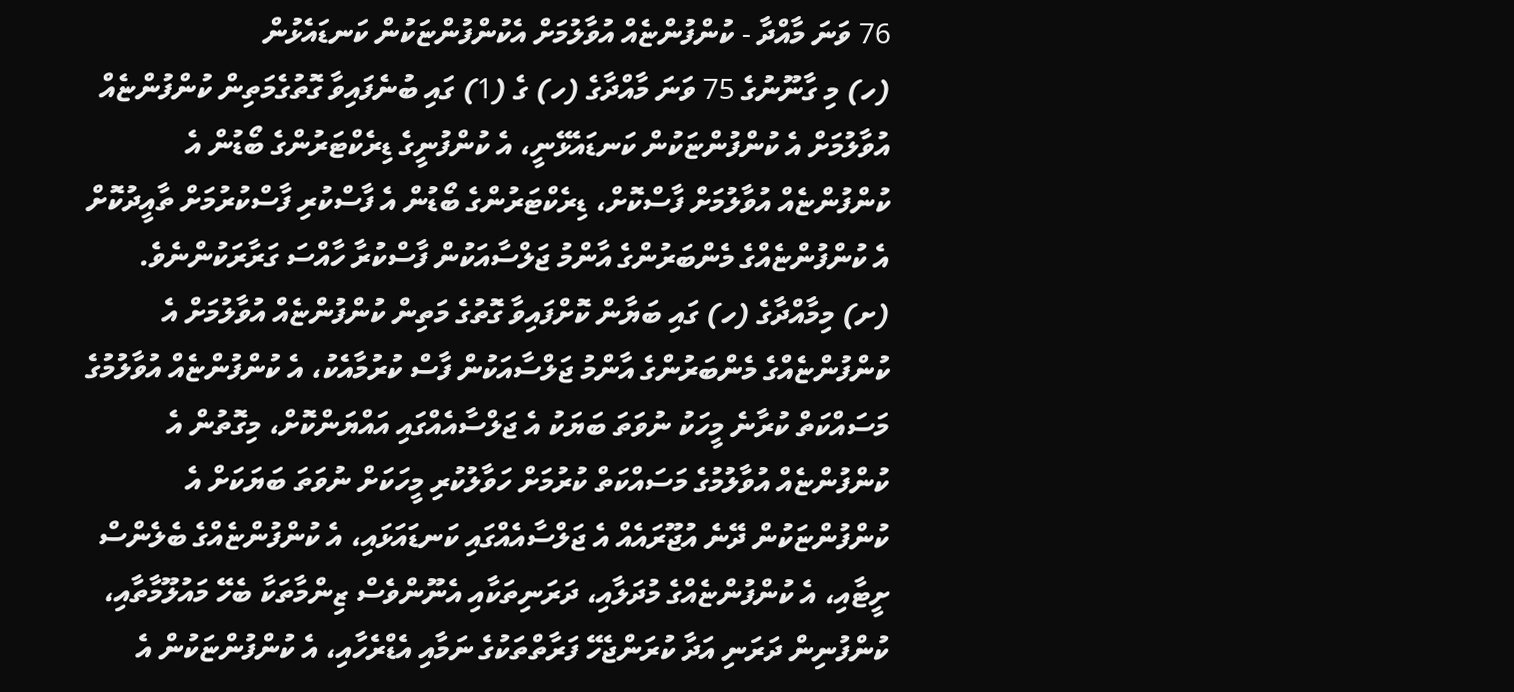76 ވަނަ މާއްދާ - ކުންފުންޏެއް އުވާލުމަށް އެކުންފުންޏަކުން ކަނޑައެޅުން
(ހ) މި ގާނޫނުގެ 75 ވަނަ މާއްދާގެ (ހ) ގެ (1) ގައި ބުނެފައިވާ ގޮތުގެމަތިން ކުންފުންޏެއް އުވާލުމަށް އެ ކުންފުންޏަކުން ކަނޑައެޅޭނީ، އެ ކުންފުނީގެ ޑިރެކްޓަރުންގެ ބޯޑުން އެ ކުންފުންޏެއް އުވާލުމަށް ފާސްކޮށް، ޑިރެކްޓަރުންގެ ބޯޑުން އެ ފާސްކުރި ފާސްކުރުމަށް ތާއީދުކޮށް އެ ކުންފުންޏެއްގެ މެންބަރުންގެ އާންމު ޖަލްސާއަކުން ފާސްކުރާ ހާއްސަ ގަރާރަކުންނެވެ.
(ށ) މިމާއްދާގެ (ހ) ގައި ބަޔާން ކޮށްފައިވާ ގޮތުގެ މަތިން ކުންފުންޏެއް އުވާލުމަށް އެ ކުންފުންޏެއްގެ މެންބަރުންގެ އާންމު ޖަލްސާއަކުން ފާސް ކުރުމާއެކު، އެ ކުންފުންޏެއް އުވާލުމުގެ މަސައްކަތް ކުރާނެ މީހަކު ނުވަތަ ބަޔަކު އެ ޖަލްސާއެއްގައި އައްޔަންކޮށް، މިގޮތުން އެ ކުންފުންޏެއް އުވާލުމުގެ މަސައްކަތް ކުރުމަށް ހަވާލުކުރި މީހަކަށް ނުވަތަ ބަޔަކަށް އެ ކުންފުންޏަކުން ދޭނެ އުޖޫރައެއް އެ ޖަލްސާއެއްގައި ކަނޑައަޅައި، އެ ކުންފުންޏެއްގެ ބެލެންސް ށީޓާއި، އެ ކުންފުންޏެއްގެ މުދަލާއި، ދަރަނިތަކާއި އެނޫންވެސް ޒިންމާތަކާ ބެހޭ މައުލޫމާތާއި، ކުންފުނިން ދަރަނި އަދާ ކުރަންޖެހޭ ފަރާތްތަކުގެ ނަމާއި އެޑްރެހާއި، އެ ކުންފުންޏަކުން އެ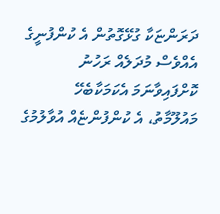ދަރަންޏަކާ ގުޅޭގޮތުން އެ ކުންފުނީގެ އެއްވެސް މުދަލެއް ރަހުނު ކޮށްފައިވާނަމަ އެކަމަކާބެހޭ މައުލޫމާތު، އެ ކުންފުންޏެއް އުވާލުމުގެ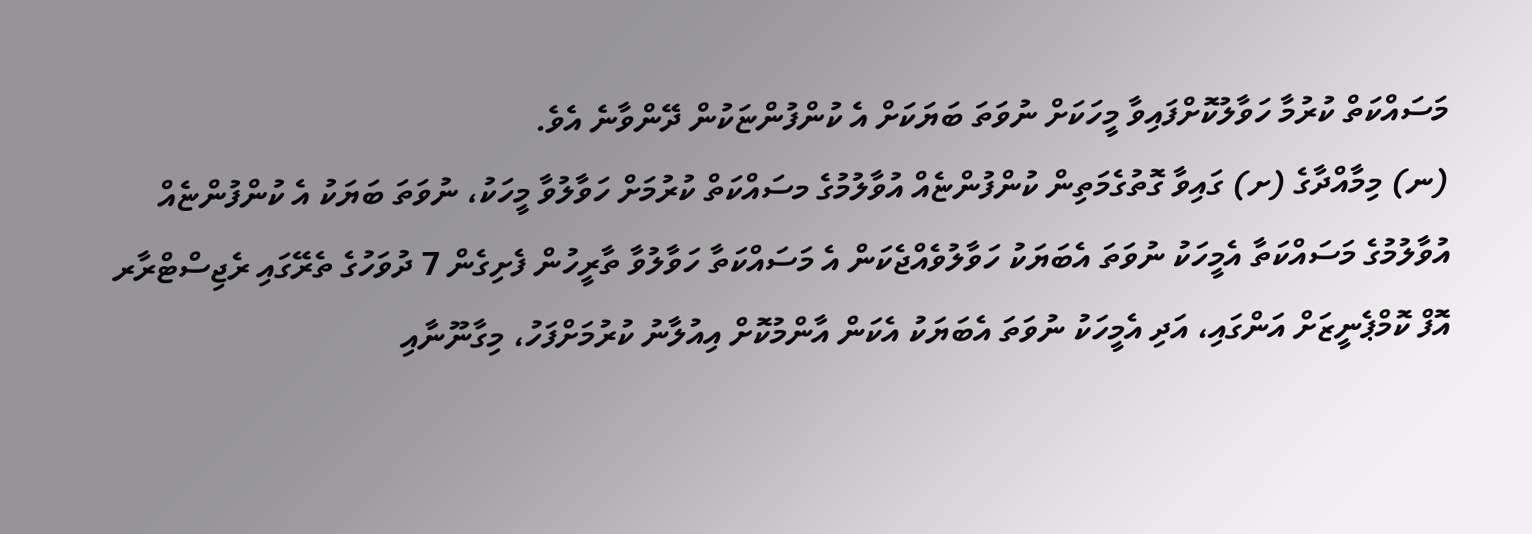މަސައްކަތް ކުރުމާ ހަވާލުކޮށްފައިވާ މީހަކަށް ނުވަތަ ބަޔަކަށް އެ ކުންފުންޏަކުން ދޭންވާނެ އެވެ.
(ނ) މިމާއްދާގެ (ށ) ގައިވާ ގޮތުގެމަތިން ކުންފުންޏެއް އުވާލުމުގެ މސައްކަތް ކުރުމަށް ހަވާލުވާ މީހަކު، ނުވަތަ ބަޔަކު އެ ކުންފުންޏެއް އުވާލުމުގެ މަސައްކަތާ އެމީހަކު ނުވަތަ އެބަޔަކު ހަވާލުވެއްޖެކަން އެ މަސައްކަތާ ހަވާލުވާ ތާރީހުން ފެށިގެން 7 ދުވަހުގެ ތެރޭގައި ރެޖިސްޓްރާރ އޮފް ކޮމްޕެނީޒަށް އަންގައި، އަދި އެމީހަކު ނުވަތަ އެބަޔަކު އެކަން އާންމުކޮށް އިއުލާނު ކުރުމަށްފަހު، މިގާނޫނާއި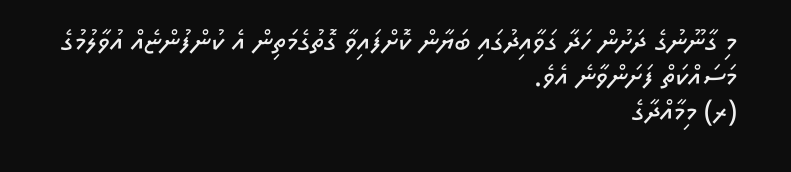މި ގާނޫނުގެ ދަށުން ހަދާ ގަވާއިދުގައި ބަޔާން ކޮށްފައިވާ ގޮތުގެމަތިން އެ ކުންފުންޏެއް އުވާލުމުގެ މަސައްކަތް ފަށަންވާނެ އެވެ.
(ރ) މިމާއްދާގެ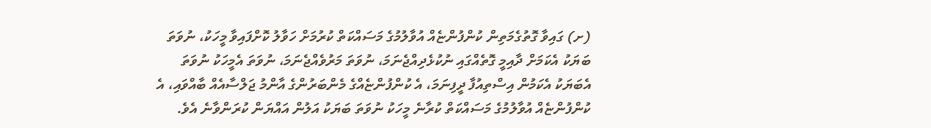(ށ) ގައިވާ ގޮތުގެމަތިން ކުންފުންޏެއް އުވާލުމުގެ މަސައްކަތް ކުރުމަށް ހަވާލު ކޮށްފައިވާ މީހަކު، ނުވަތަ ބަޔަކު އެކަމަށް ދާއިމީ ގޮތެއްގައި ނުކުޅެދިއްޖެނަމަ، ނުވަތަ މަރުވެއްޖެނަމަ، ނުވަތަ އެމީހަކު ނުވަތަ އެބަޔަކު އެކަމުން އިސްތިއުފާ ދީފިނަމަ، އެ ކުންފުންޏެއްގެ މެންބަރުންގެ އާންމު ޖަލްސާއެއް ބާއްވައި، އެ ކުންފުންޏެއް އުވާލުމުގެ މަސައްކަތް ކުރާނެ މީހަކު ނުވަތަ ބަޔަކު އަލުން އައްޔަން ކުރަންވާނެ އެވެ.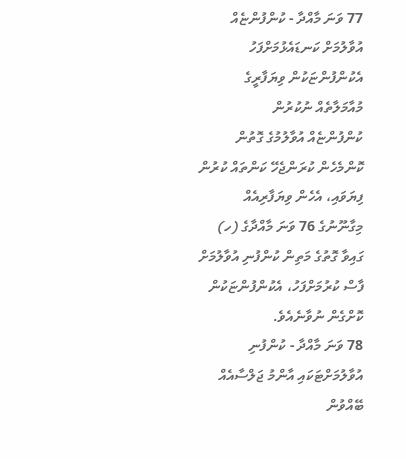77 ވަނަ މާއްދާ - ކުންފުންޏެއް އުވާލުމަށް ކަނޑައެޅުމަށްފަހު އެކުންފުންޏަކުން ވިޔަފާރީގެ މުއާމަލާތެއް ނުކުރުން
ކުންފުންޏެއް އުވާލުމުގެ ގޮތުން ކޮންމެހެން ކުރަންޖެހޭ ކަންތައް ކުރުން ފިޔަވައި، އެހެން ވިޔަފާރިއެއް މިގާނޫނުގެ 76 ވަނަ މާއްދާގެ (ހ) ގައިވާ ގޮތުގެ މަތިން ކުންފުނި އުވާލުމަށް ފާސް ކުރުމަށްފަހު، އެކުންފުންޏަކުން ކޮށްގެން ނުވާނެއެވެ.
78 ވަނަ މާއްދާ - ކުންފުނި އުވާލުމަށްޓަކައި އާންމު ޖަލްސާއެއް ބޭއްވުން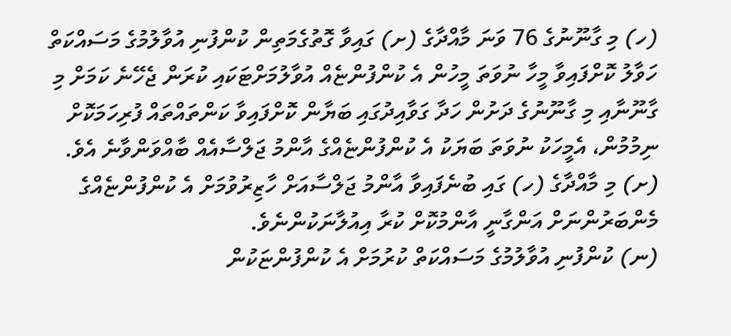(ހ) މި ގާނޫނުގެ 76 ވަނަ މާއްދާގެ (ށ) ގައިވާ ގޮތުގެމަތިން ކުންފުނި އުވާލުމުގެ މަސައްކަތް ހަވާލު ކޮށްފައިވާ މީހާ ނުވަތަ މީހުން އެ ކުންފުންޏެއް އުވާލުމަށްޓަކައި ކުރަން ޖެހޭނެ ކަމަށް މި ގާނޫނާއި މި ގާނޫނުގެ ދަށުން ހަދާ ގަވާއިދުގައި ބަޔާން ކޮށްފައިވާ ކަންތައްތައް ފުރިހަމަކޮށް ނިމުމުން، އެމީހަކު ނުވަތަ ބަޔަކު އެ ކުންފުންޏެއްގެ އާންމު ޖަލްސާއެއް ބާއްވަންވާނެ އެވެ.
(ށ) މި މާއްދާގެ (ހ) ގައި ބުނެފައިވާ އާންމު ޖަލްސާއަށް ހާޒިރުވުމަށް އެ ކުންފުންޏެއްގެ މެންބަރުންނަށް އަންގާނީ އާންމުކޮށް ކުރާ އިއުލާނަކުންނެވެ.
(ނ) ކުންފުނި އުވާލުމުގެ މަސައްކަތް ކުރުމަށް އެ ކުންފުންޏަކުން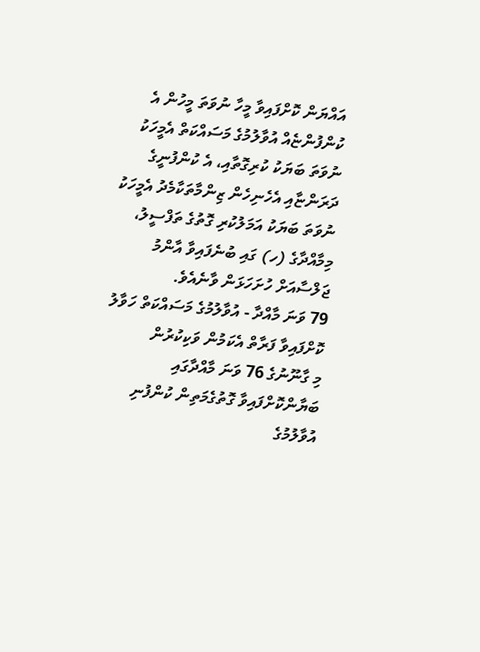އައްޔަން ކޮށްފައިވާ މީހާ ނުވަތަ މީހުން އެ ކުންފުންޏެއް އުވާލުމުގެ މަސައްކަތް އެމީހަކު ނުވަތަ ބަޔަކު ކުރިގޮތާއި، އެ ކުންފުނީގެ ދަރަންޏާއި އެހެނިހެން ޒިންމާތަކާމެދު އެމީހަކު ނުވަތަ ބަޔަކު އަމަލުކުރި ގޮތުގެ ތަފްސީލު، މިމާއްދާގެ (ހ) ގައި ބުނެފައިވާ އާންމު ޖަލްސާއަށް ހުށަހަޅަން ވާނެއެވެ.
79 ވަނަ މާއްދާ - އުވާލުމުގެ މަސައްކަތް ހަވާލު ކޮށްފައިވާ ފަރާތް އެކަމުން ވަކިކުރުން
މި ގާނޫނުގެ 76 ވަނަ މާއްދާގައި ބަޔާންކޮށްފައިވާ ގޮތުގެމަތިން ކުންފުނި އުވާލުމުގެ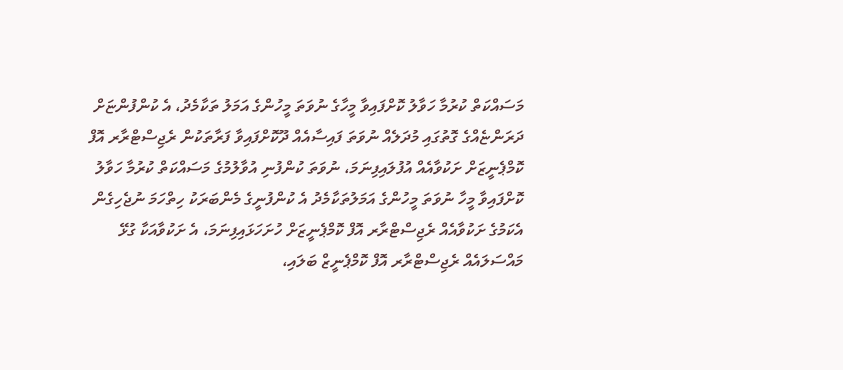މަސައްކަތް ކުރުމާ ހަވާލު ކޮށްފައިވާ މީހާގެ ނުވަތަ މީހުންގެ އަމަލު ތަކާމެދު، އެ ކުންފުންޏަށް ދަރަންޏެއްގެ ގޮތުގައި މުދަލެއް ނުވަތަ ފައިސާއެއް ދޫކޮށްފައިވާ ފަރާތަކުން ރެޖިސްޓްރާރ އޮފް ކޮމްޕެނީޒަށް ށަކުވާއެއް އުފުލައިފިނަމަ، ނުވަތަ ކުންފުނި އުވާލުމުގެ މަސައްކަތް ކުރުމާ ހަވާލު ކޮށްފައިވާ މީހާ ނުވަތަ މީހުންގެ އަމަލުތަކާމެދު އެ ކުންފުނީގެ މެންބަރަކު ހިތްހަމަ ނުޖެހިގެން އެކަމުގެ ށަކުވާއެއް ރެޖިސްޓްރާރ އޮފް ކޮމްޕެނީޒަށް ހުށަހަޅައިފިނަމަ، އެ ށަކުވާއަކާ ގުޅޭ މައްސަލައެއް ރެޖިސްޓްރާރ އޮފް ކޮމްޕެނީޒް ބަލައި،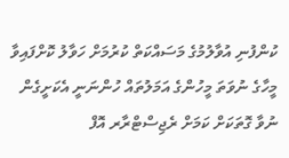ކުންފުނި އުވާލުމުގެ މަސައްކަތް ކުރުމަށް ހަވާލު ކޮށްފައިވާ މީހާގެ ނުވަތަ މީހުންގެ އަމަލުތައް ހުންނަނީ އެކަށީގެން ނުވާ ގޮތަކަށް ކަމަށް ރެޖިސްޓްރާރ އޮފް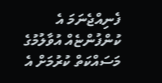ފެނިއްޖެނަމަ އެ ކުންފުންޏެއް އުވާލުމުގެ މަސައްކަތް ކުރުމަށް އެ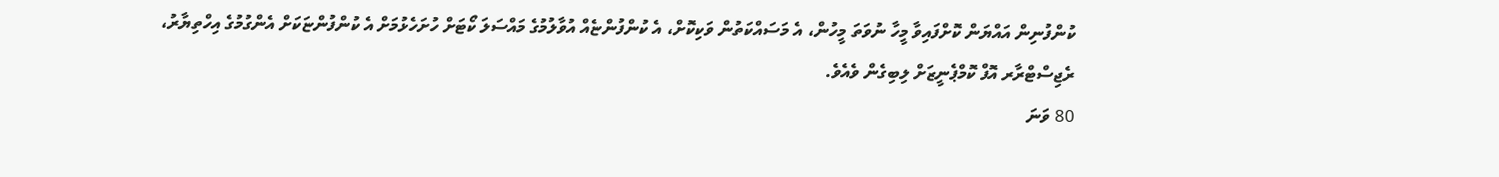ކުންފުނިން އައްޔަން ކޮށްފައިވާ މީހާ ނުވަތަ މީހުން، އެ މަސައްކަތުން ވަކިކޮށް، އެ ކުންފުންޏެއް އުވާލުމުގެ މައްސަލަ ކޯޓަށް ހުށަހެޅުމަށް އެ ކުންފުންޏަކަށް އެންގުމުގެ އިހްތިޔާރު، ރެޖިސްޓްރާރ އޮފް ކޮމްޕެނީޒަށް ލިބިގެން ވެއެވެ.
80 ވަނަ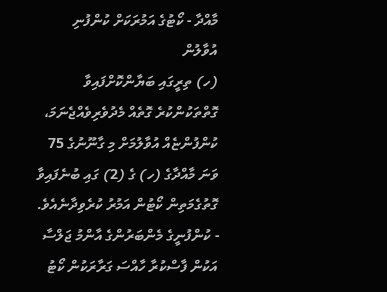މާއްދާ - ކޯޓުގެ އަމުރަކަށް ކުންފުނި އުވާލުން
(ހ) ތިރީގައި ބަޔާންކޮށްފައިވާ ގޮތްތަކުންކުރެ ގޮތެއް މެދުވެރިވެއްޖެނަމަ، ކުންފުންޏެއް އުވާލުމަށް މި ގާނޫނުގެ 75 ވަނަ މާއްދާގެ (ހ) ގެ (2) ގައި ބުނެފައިވާ ގޮތުގެމަތިން ކޯޓުން އަމުރު ކުރެވިދާނެއެވެ.
- ކުންފުނީގެ މެންބަރުންގެ އާންމު ޖަލްސާ އަކުން ފާސްކުރާ ހާއްސަ ގަރާރަކުން ކޯޓު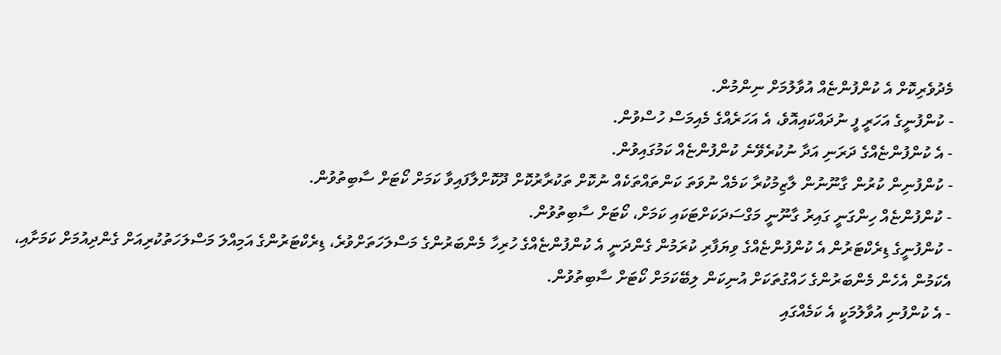މެދުވެރިކޮށް އެ ކުންފުންޏެއް އުވާލުމަށް ނިންމުން.
- ކުންފުނީގެ އަހަރީ ފީ ނުދައްކައިއޮވެ، އެ އަހަރެއްގެ މެއިމަސް ހުސްވުން.
- އެ ކުންފުންޏެއްގެ ދަރަނި އަދާ ނުކުރެވޭނެ ކުންފުންޏެއް ކަމުގައިވުން.
- ކުންފުނިން ކުރުން ގާނޫނުން ލާޒިމުކުރާ ކަމެއް ނުވަތަ ކަންތައްތަކެއް ނުކޮށް ތަކުރާރުކޮށް ދޫކޮށްލާފައިވާ ކަމަށް ކޯޓަށް ސާބިތުވުން.
- ކުންފުންޏެއް ހިންގަނީ ގައިރު ގާނޫނީ މަގްސަދަކަށްޓަކައި ކަމަށް، ކޯޓަށް ސާބިތުވުން.
- ކުންފުނީގެ ޑިރެކްޓަރުން އެ ކުންފުންޏެއްގެ ވިޔަފާރި ކުރަމުން ގެންދަނީ އެ ކުންފުންޏެއްގެ ހުރިހާ މެންބަރުންގެ މަސްލަހަތަށްވުރެ، ޑިރެކްޓަރުންގެ އަމިއްލަ މަސްލަހަތުކުރިއަށް ގެންދިއުމަށް ކަމަށާއި، އެކަމުން އެހެން މެންބަރުންގެ ހައްގުތަކަށް އުނިކަން ލިބޭކަމަށް ކޯޓަށް ސާބިތުވުން.
- އެ ކުންފުނި އުވާލުމަކީ އެ ކަމެއްގައި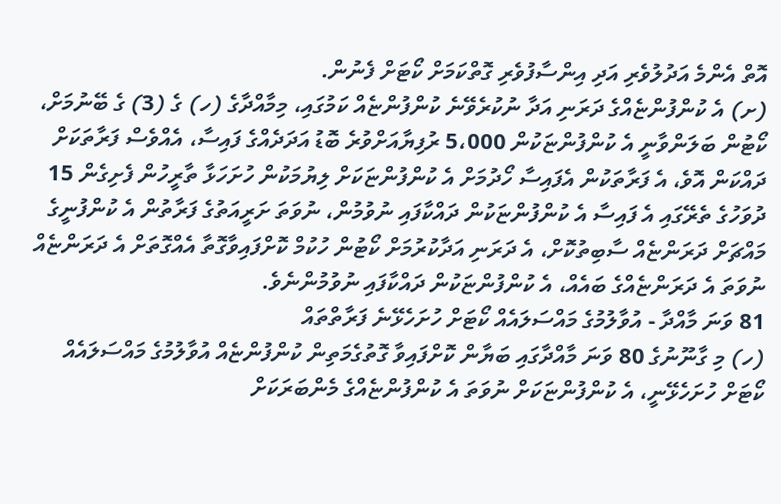އޮތް އެންމެ އަދުލުވެރި އަދި އިންސާފުވެރި ގޮތްކަމަށް ކޯޓަށް ފެނުން.
(ށ) އެ ކުންފުންޏެއްގެ ދަރަނި އަދާ ނުކުރެވޭނެ ކުންފުންޏެއް ކަމުގައި، މިމާއްދާގެ (ހ) ގެ (3) ގެ ބޭނުމަށް، ކޯޓުން ބަލަންވާނީ އެ ކުންފުންޏަކުން 5،000 ރުފިޔާއަށްވުރެ ބޮޑު އަދަދެއްގެ ފައިސާ، އެއްވެސް ފަރާތަކަށް ދައްކަން އޮވެ، އެ ފަރާތަކުން އެފައިސާ ހޯދުމަށް އެ ކުންފުންޏަކަށް ލިޔުމަކުން ހުށަހަޅާ ތާރީހުން ފެށިގެން 15 ދުވަހުގެ ތެރޭގައި އެ ފައިސާ އެ ކުންފުންޏަކުން ދައްކާފައި ނުވުމުން، ނުވަތަ ށަރީއަތުގެ ފަރާތުން އެ ކުންފުނީގެ މައްޗަށް ދަރަންޏެއް ސާބިތުކޮށް، އެ ދަރަނި އަދާކުރުމަށް ކޯޓުން ހުކުމް ކޮށްފައިވާގޮތާ އެއްގޮތަށް އެ ދަރަންޏެއް ނުވަތަ އެ ދަރަންޏެއްގެ ބައެއް، އެ ކުންފުންޏަކުން ދައްކާފައި ނުވުމުންނެވެ.
81 ވަނަ މާއްދާ - އުވާލުމުގެ މައްސަލައެއް ކޯޓަށް ހުށަހެޅޭނެ ފަރާތްތައް
(ހ) މި ގާނޫނުގެ 80 ވަނަ މާއްދާގައި ބަޔާން ކޮށްފައިވާ ގޮތުގެމަތިން ކުންފުންޏެއް އުވާލުމުގެ މައްސަލައެއް ކޯޓަށް ހުށަހެޅޭނީ، އެ ކުންފުންޏަކަށް ނުވަތަ އެ ކުންފުންޏެއްގެ މެންބަރަކަށް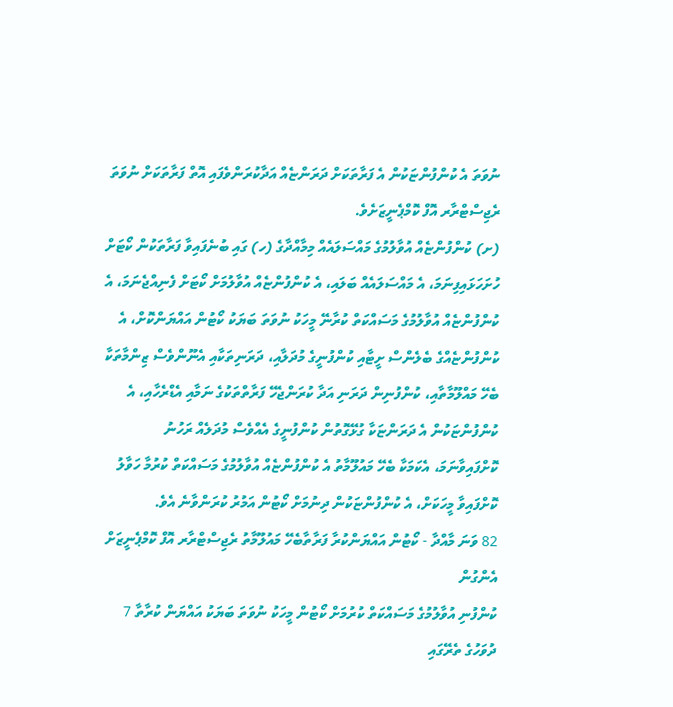ނުވަތަ އެ ކުންފުންޏަކުން އެ ފަރާތަކަށް ދަރަންޏެއް އަދާކުރަންވެފައި އޮތް ފަރާތަކަށް ނުވަތަ ރެޖިސްޓްރާރ އޮފް ކޮމްޕެނީޒަށެވެ.
(ށ) ކުންފުންޏެއް އުވާލުމުގެ މައްސަލައެއް މިމާއްދާގެ (ހ) ގައި ބުނެފައިވާ ފަރާތަކުން ކޯޓަށް ހުށަހަޅައިފިނަމަ، އެ މައްސަލައެއް ބަލައި، އެ ކުންފުންޏެއް އުވާލުމަށް ކޯޓަށް ފެނިއްޖެނަމަ، އެ ކުންފުންޏެއް އުވާލުމުގެ މަސައްކަތް ކުރާނޭ މީހަކު ނުވަތަ ބަޔަކު ކޯޓުން އައްޔަންކޮށް، އެ ކުންފުންޏެއްގެ ބެލެންސް ށީޓާއި ކުންފުނީގެ މުދަލާއި، ދަރަނިތަކާއި އެނޫންވެސް ޒިންމާތަކާ ބެހޭ މައްލޫމާތާއި، ކުންފުނިން ދަރަނި އަދާ ކުރަންޖެހޭ ފަރާތްތަކުގެ ނަމާއި އެޑްރެހާއި، އެ ކުންފުންޏަކުން އެ ދަރަންޏަކާ ގުޅޭގޮތުން ކުންފުނީގެ އެއްވެސް މުދަލެއް ރަހުނު ކޮށްފައިވާނަމަ، އެކަމަކާ ބެހޭ މައުލޫމާތު އެ ކުންފުންޏެއް އުވާލުމުގެ މަސައްކަތް ކުރުމާ ހަވާލު ކޮށްފައިވާ މީހަކަށް، އެ ކުންފުންޏަކުން ދިނުމަށް ކޯޓުން އަމުރު ކުރަންވާނެ އެވެ.
82 ވަނަ މާއްދާ - ކޯޓުން އައްޔަންކުރާ ފަރާތާބެހޭ މައުލޫމާތު ރެޖިސްޓްރާރ އޮފް ކޮމްޕެނީޒަށް އެންގުން
ކުންފުނި އުވާލުމުގެ މަސައްކަތް ކުރުމަށް ކޯޓުން މީހަކު ނުވަތަ ބަޔަކު އައްޔަން ކުރާތާ 7 ދުވަހުގެ ތެރޭގައި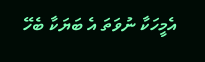އެމީހަކާ ނުވަތަ އެ ބަޔަކާ ބެހޭ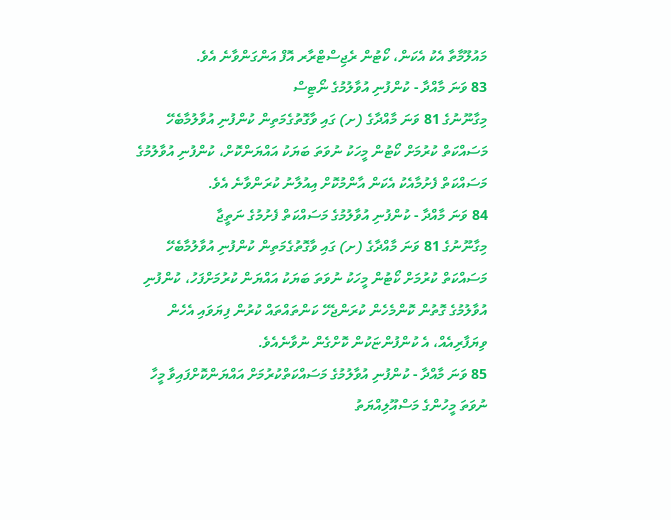މައުލޫމާތާ އެކު އެކަން، ކޯޓުން ރެޖިސްޓްރާރ އޮފް އަންގަންވާނެ އެވެ.
83 ވަނަ މާއްދާ - ކުންފުނި އުވާލުމުގެ ނޯޓިސް
މިގާނޫނުގެ 81 ވަނަ މާއްދާގެ (ށ) ގައި ވާގޮތުގެމަތިން ކުންފުނި އުވާލުމާބެހޭ މަސައްކަތް ކުރުމަށް ކޯޓުން މީހަކު ނުވަތަ ބަޔަކު އައްޔަންކޮށް، ކުންފުނި އުވާލުމުގެ މަސައްކަތް ފެށުމާއެކު އެކަން އާންމުކޮށް އިއުލާނު ކުރަންވާނެ އެވެ.
84 ވަނަ މާއްދާ - ކުންފުނި އުވާލުމުގެ މަސައްކަތް ފެށުމުގެ ނަތީޖާ
މިގާނޫނުގެ 81 ވަނަ މާއްދާގެ (ށ) ގައި ވާގޮތުގެމަތިން ކުންފުނި އުވާލުމާބެހޭ މަސައްކަތް ކުރުމަށް ކޯޓުން މީހަކު ނުވަތަ ބަޔަކު އައްޔަން ކުރުމަށްފަހު، ކުންފުނި އުވާލުމުގެ ގޮތުން ކޮންމެހެން ކުރަންޖެހޭ ކަންތައްތައް ކުރުން ފިޔަވައި އެހެން ވިޔަފާރިއެއް، އެ ކުންފުންޏަކުން ކޮށްގެން ނުވާނެއެވެ.
85 ވަނަ މާއްދާ - ކުންފުނި އުވާލުމުގެ މަސައްކަތްކުރުމަށް އައްޔަންކޮށްފައިވާ މީހާ ނުވަތަ މީހުންގެ މަސްއޫލިއްޔަތު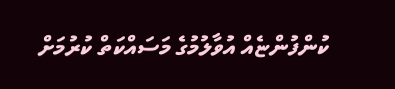ކުންފުންޏެއް އުވާލުމުގެ މަސައްކަތް ކުރުމަށް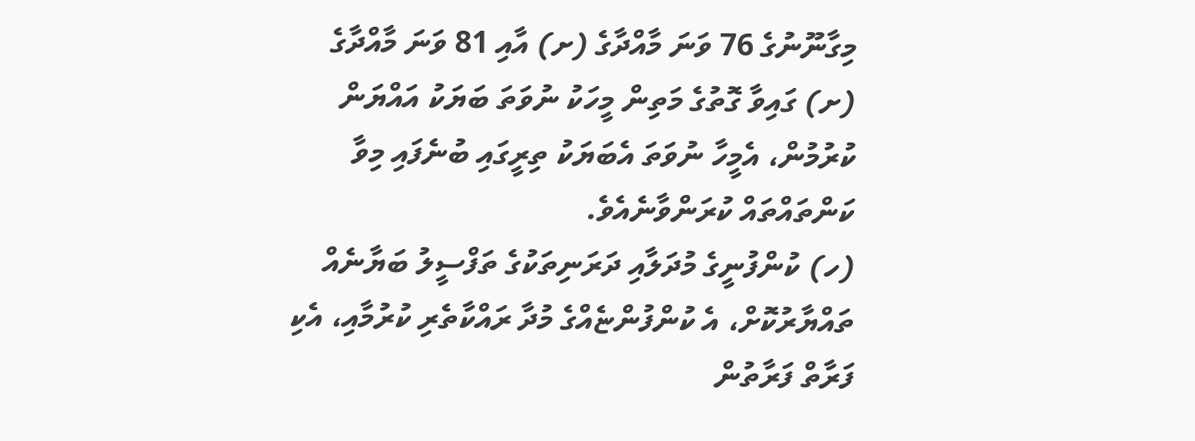މިގާނޫނުގެ 76 ވަނަ މާއްދާގެ (ށ) އާއި 81 ވަނަ މާއްދާގެ (ށ) ގައިވާ ގޮތުގެ މަތިން މީހަކު ނުވަތަ ބަޔަކު އައްޔަން ކުރުމުން، އެމީހާ ނުވަތަ އެބަޔަކު ތިރީގައި ބުނެފައި މިވާ ކަންތައްތައް ކުރަންވާނެއެވެ.
(ހ) ކުންފުނީގެ މުދަލާއި ދަރަނިތަކުގެ ތަފްސީލު ބަޔާނެއް ތައްޔާރުކޮށް، އެ ކުންފުންޏެއްގެ މުދާ ރައްކާތެރި ކުރުމާއި، އެކި ފަރާތް ފަރާތުން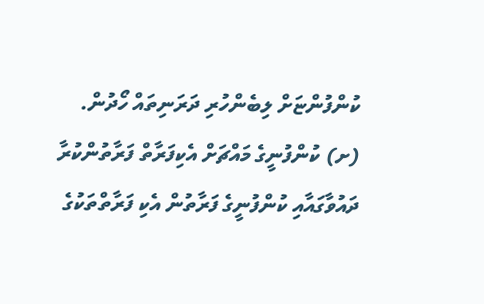ކުންފުންޏަށް ލިބެންހުރި ދަރަނިތައް ހޯދުން.
(ށ) ކުންފުނީގެ މައްޗަށް އެކިފަރާތް ފަރާތުންކުރާ ދައުވާގައާއި ކުންފުނީގެ ފަރާތުން އެކި ފަރާތްތަކުގެ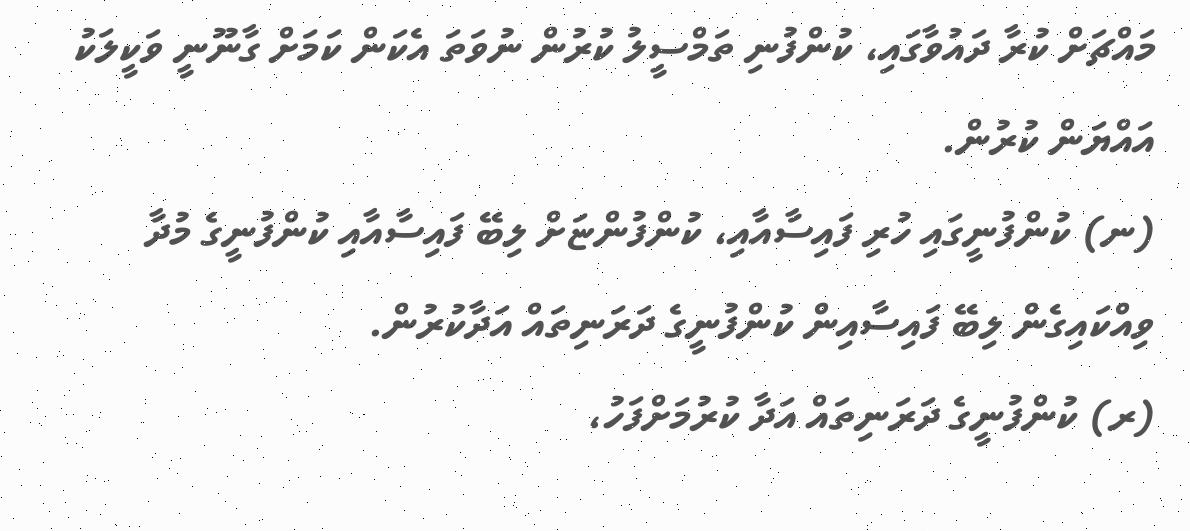މައްޗަށް ކުރާ ދައުވާގައި، ކުންފުނި ތަމްސީލު ކުރުން ނުވަތަ އެކަން ކަމަށް ގާނޫނީ ވަކީލަކު އައްޔަން ކުރުން.
(ނ) ކުންފުނީގައި ހުރި ފައިސާއާއި، ކުންފުންޏަށް ލިބޭ ފައިސާއާއި ކުންފުނީގެ މުދާ ވިއްކައިގެން ލިބޭ ފައިސާއިން ކުންފުނީގެ ދަރަނިތައް އަދާކުރުން.
(ރ) ކުންފުނީގެ ދަރަނިތައް އަދާ ކުރުމަށްފަހު،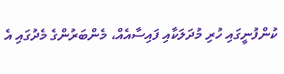ކުންފުނީގައި ހުރި މުދަލަކާއި ފައިސާއެއް، މެންބަރުންގެ މެދުގައި އެ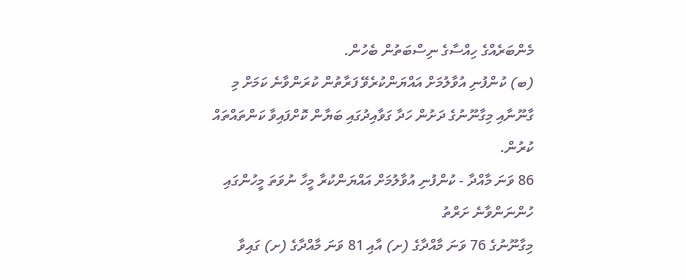މެންބަރެއްގެ ހިއްސާގެ ނިސްބަތުން ބެހުން.
(ބ) ކުންފުނި އުވާލުމަށް އައްޔަންކުރެވޭ ފަރާތުން ކުރަންވާނެ ކަމަށް މި ގާނޫނާއި މިގާނޫނުގެ ދަށުން ހަދާ ގަވާއިދުގައި ބަޔާން ކޮށްފައިވާ ކަންތައްތައް ކުރުން.
86 ވަނަ މާއްދާ - ކުންފުނި އުވާލުމަށް އައްޔަންކުރާ މީހާ ނުވަތަ މީހުންގައި ހުންނަންވާނެ ށަރްތު
މިގާނޫނުގެ 76 ވަނަ މާއްދާގެ (ށ) އާއި 81 ވަނަ މާއްދާގެ (ށ) ގައިވާ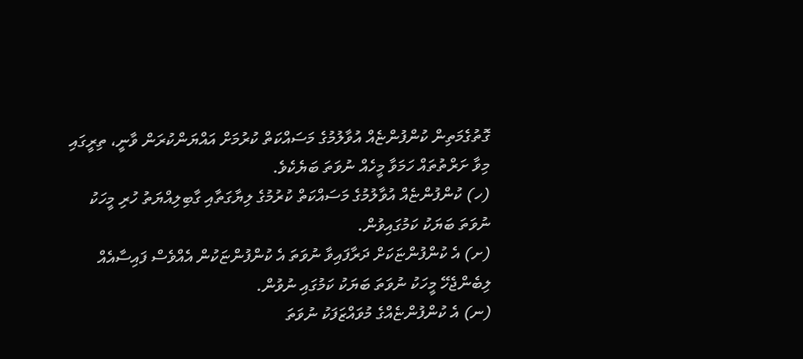ގޮތުގެމަތިން ކުންފުންޏެއް އުވާލުމުގެ މަސައްކަތް ކުރުމަށް އައްޔަންކުރަން ވާނީ، ތިރީގައި މިވާ ށަރްތުތައް ހަމަވާ މީހެއް ނުވަތަ ބަޔެކެވެ.
(ހ) ކުންފުންޏެއް އުވާލުމުގެ މަސައްކަތް ކުރުމުގެ ލިޔާގަތާއި ގާބިލިއްޔަތު ހުރި މީހަކު ނުވަތަ ބަޔަކު ކަމުގައިވުން.
(ށ) އެ ކުންފުންޏަކަށް ދަރާފައިވާ ނުވަތަ އެ ކުންފުންޏަކުން އެއްވެސް ފައިސާއެއް ލިބެންޖެހޭ މީހަކު ނުވަތަ ބަޔަކު ކަމުގައި ނުވުން.
(ނ) އެ ކުންފުންޏެއްގެ މުވައްޒަފަކު ނުވަތަ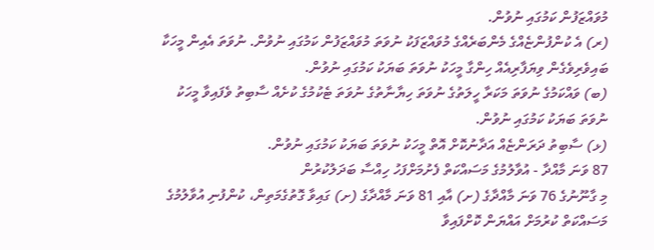މުވައްޒަފުން ކަމުގައި ނުވުން.
(ރ) އެ ކުންފުންޏެއްގެ މެންބަރެއްގެ މުވައްޒަފަކު ނުވަތަ މުވައްޒަފުން ކަމުގައި ނުވުން. ނުވަތަ އެއިން މީހަކާ ބައިވެރިވެގެން ވިޔަފާރިއެއް ހިންގާ މީހަކު ނުވަތަ ބަޔަކު ކަމުގައި ނުވުން.
(ބ) ވައްކަމުގެ ނުވަތަ މަކަރާ ހީލަތުގެ ނުވަތަ ހިޔާނާތުގެ ނުވަތަ ޓެކުމުގެ ކުށެއް ސާބިތު ވެފައިވާ މީހަކު ނުވަތަ ބަޔަކު ކަމުގައި ނުވުން.
(ޅ) ސާބިތު ދަރަންޏެއް އަދާނުކޮށް އޮތް މީހަކު ނުވަތަ ބަޔަކު ކަމުގައި ނުވުން.
87 ވަނަ މާއްދާ - އުވާލުމުގެ މަސައްކަތް ފެށުމަށްފަހު ހިއްސާ ބަދަލުކުރުން
މި ގާނޫނުގެ 76 ވަނަ މާއްދާގެ (ށ) އާއި 81 ވަނަ މާއްދާގެ (ށ) ގައިވާ ގޮތުގެމަތިން، ކުންފުނި އުވާލުމުގެ މަސައްކަތް ކުރުމަށް އައްޔަން ކޮށްފައިވާ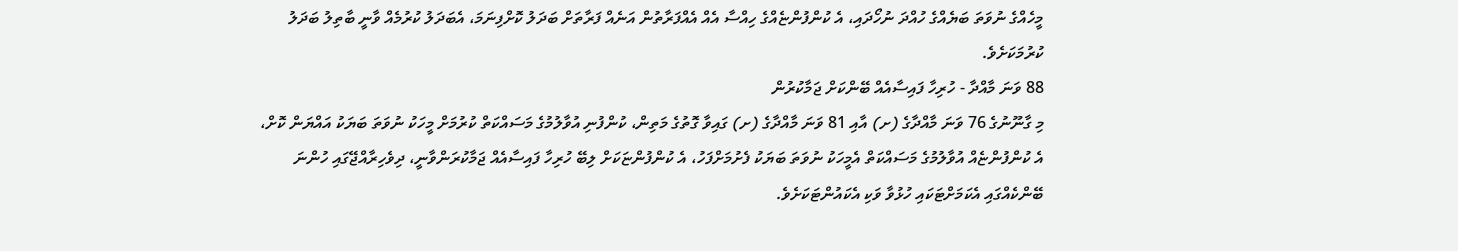މީހެއްގެ ނުވަތަ ބަޔެއްގެ ހުއްދަ ނުހޯދައި، އެ ކުންފުންޏެއްގެ ހިއްސާ އެއް އެއްފަރާތުން އަނެއް ފަރާތަށް ބަދަލު ކޮށްފިނަމަ، އެބަދަލު ކުރުމެއް ވާނީ ބާތިލު ބަދަލު ކުރުމަކަށެވެ.
88 ވަނަ މާއްދާ - ހުރިހާ ފައިސާއެއް ބޭންކަށް ޖަމާކުރުން
މި ގާނޫނުގެ 76 ވަނަ މާއްދާގެ (ށ) އާއި 81 ވަނަ މާއްދާގެ (ށ) ގައިވާ ގޮތުގެ މަތިން، ކުންފުނި އުވާލުމުގެ މަސައްކަތް ކުރުމަށް މީހަކު ނުވަތަ ބަޔަކު އައްޔަން ކޮށް، އެ ކުންފުންޏެއް އުވާލުމުގެ މަސައްކަތް އެމީހަކު ނުވަތަ ބަޔަކު ފެށުމަށްފަހު، އެ ކުންފުންޏަކަށް ލިބޭ ހުރިހާ ފައިސާއެއް ޖަމާކުރަންވާނީ، ދިވެހިރާއްޖޭގައި ހުންނަ ބޭންކެއްގައި އެކަމަށްޓަކައި ހުޅުވާ ވަކި އެކައުންޓަކަށެވެ.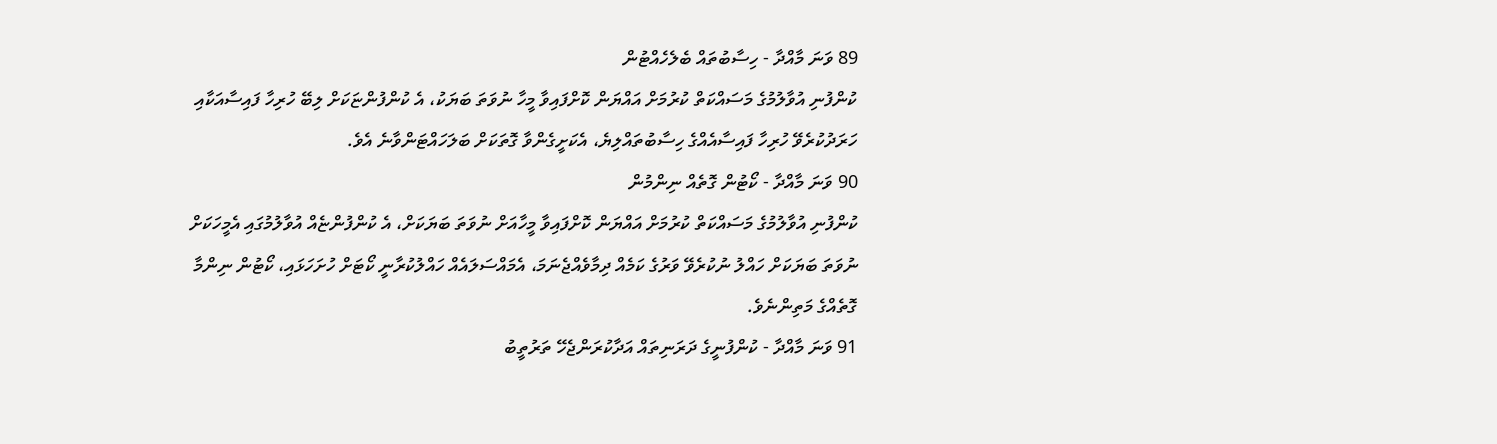89 ވަނަ މާއްދާ - ހިސާބުތައް ބެލެހެއްޓުން
ކުންފުނި އުވާލުމުގެ މަސައްކަތް ކުރުމަށް އައްޔަން ކޮށްފައިވާ މީހާ ނުވަތަ ބަޔަކު، އެ ކުންފުންޏަކަށް ލިބޭ ހުރިހާ ފައިސާއަކާއި ހަރަދުކުރެވޭ ހުރިހާ ފައިސާއެއްގެ ހިސާބުތައްލިޔެ، އެކަށީގެންވާ ގޮތަކަށް ބަލަހައްޓަންވާނެ އެވެ.
90 ވަނަ މާއްދާ - ކޯޓުން ގޮތެއް ނިންމުން
ކުންފުނި އުވާލުމުގެ މަސައްކަތް ކުރުމަށް އައްޔަން ކޮށްފައިވާ މީހާއަށް ނުވަތަ ބަޔަކަށް، އެ ކުންފުންޏެއް އުވާލުމުގައި އެމީހަކަށް ނުވަތަ ބަޔަކަށް ހައްލު ނުކުރެވޭ ވަރުގެ ކަމެއް ދިމާވެއްޖެނަމަ، އެމައްސަލައެއް ހައްލުކުރާނީ ކޯޓަށް ހުށަހަޅައި، ކޯޓުން ނިންމާ ގޮތެއްގެ މަތިންނެވެ.
91 ވަނަ މާއްދާ - ކުންފުނީގެ ދަރަނިތައް އަދާކުރަންޖެހޭ ތަރުތީބު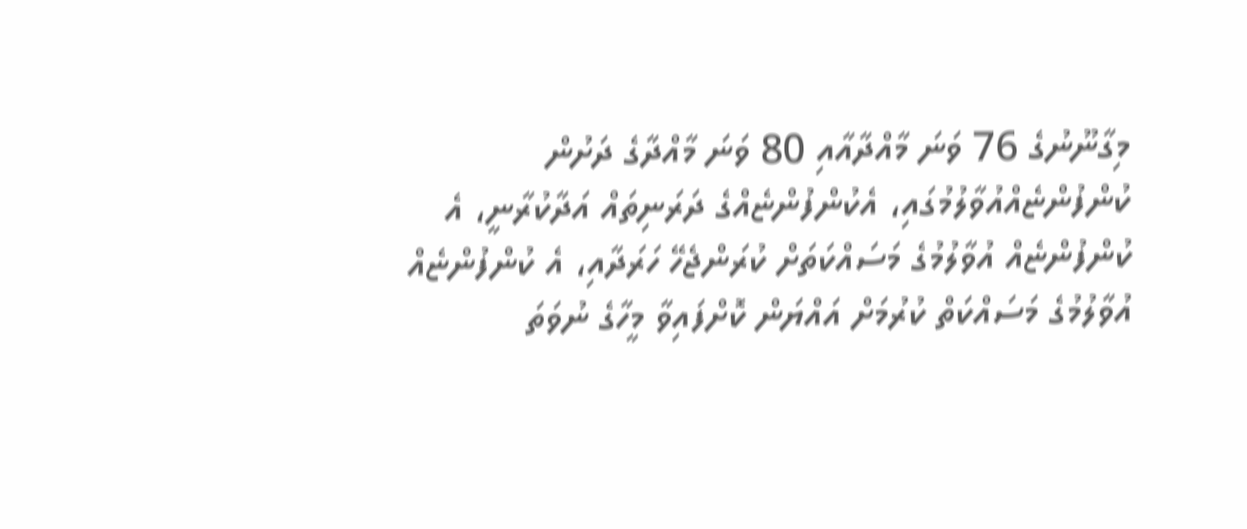މިގާނޫނުގެ 76 ވަނަ މާއްދާއާއި 80 ވަނަ މާއްދާގެ ދަށުން ކުންފުންޏެއްއުވާލުމުގައި، އެކުންފުންޏެއްގެ ދަރަނިތައް އަދާކުރާނީ، އެ ކުންފުންޏެއް އުވާލުމުގެ މަސައްކަތަށް ކުރަންޖެހޭ ހަރަދާއި، އެ ކުންފުންޏެއް އުވާލުމުގެ މަސައްކަތް ކުރުމަށް އައްޔަން ކޮށްފައިވާ މީހާގެ ނުވަތަ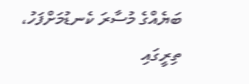ބަޔެއްގެ މުސާރަ ކެނޑުމަށްފަހު، ތިރީގައި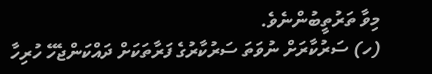މިވާ ތަރުތީބުންނެވެ.
(ހ) ސަރުކާރަށް ނުވަތަ ސަރުކާރުގެ ފަރާތަކަށް ދައްކަންޖެހޭ ހުރިހާ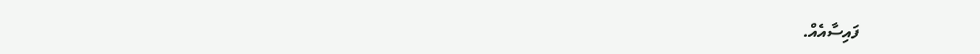ފައިސާއެއް.